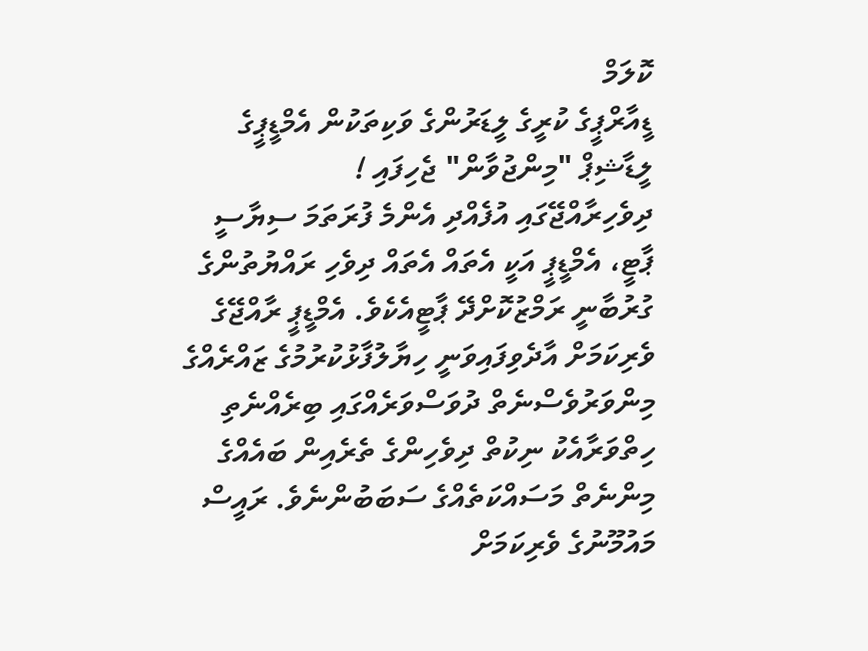ކޮލަމް
ޑީއާރްޕީގެ ކުރީގެ ލީޑަރުންގެ ވަކިތަކުން އެމްޑީޕީގެ ލީޑާޝިޕް "މިންޖުވާން" ޖެހިފައި !
ދިވެހިރާއްޖޭގައި އުފެއްދި އެންމެ ފުރަތަމަ ސިޔާސީ ޕާޓީ، އެމްޑީޕީ އަކީ އެތައް އެތައް ދިވެހި ރައްޔުތުންގެ ގުރުބާނީ ރަމްޒުކޮށްދޭ ޕާޓީއެކެވެ. އެމްޑީޕީ ރާއްޖޭގެ ވެރިކަމަށް އާދެވިފައިވަނީ ހިޔާލުފާޅުކުރުމުގެ ޒައްރެއްގެ މިންވަރުވެސްނެތް ދުވަސްވަރެއްގައި ބިރެއްނެތި ހިތްވަރާއެކު ނިކުތް ދިވެހިންގެ ތެރެއިން ބައެއްގެ މިންނެތް މަސައްކަތެއްގެ ސަބަބުންނެވެ. ރައީސް މައުމޫނުގެ ވެރިކަމަށް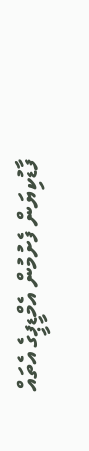ފާޑުކިޔަން ފެށުމުން އެމްޑީޕީގެ އެތައް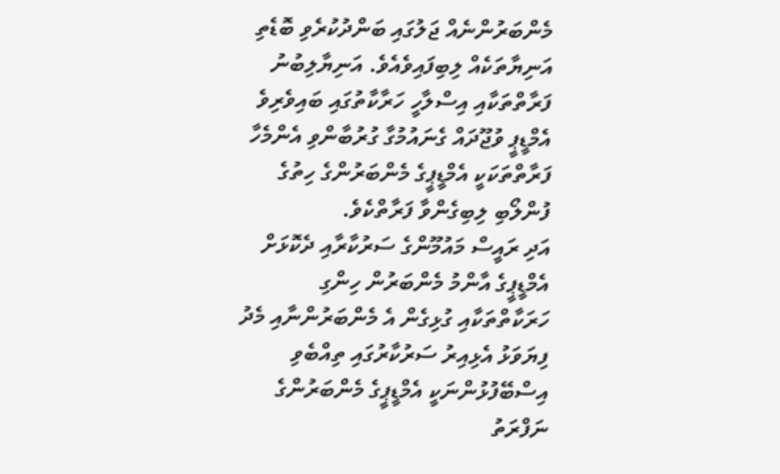މެންބަރުންނެއް ޖަލުގައި ބަންދުކުރެވި ބޮޑެތި އަނިޔާތަކެއް ލިބިފައިވެއެވެ. އަނިޔާލިބުނު ފަރާތްތަކާއި އިސްލާހީ ހަރާކާތުގައި ބައިވެރިވެ އެމްޑީޕީ ވުޖޫދައް ގެނައުމުގާ ގުރުބާންވި އެންމެހާ ފަރާތްތަކަކީ އެމްޑީޕީގެ މެންބަރުންގެ ހިތުގެ ފުންލޯބި ލިބިގެންވާ ފަރާތްކެވެ.
އަދި ރައީސް މައުމޫންގެ ސަރުކާރާއި ދެކޮޅަށް އެމްޑީޕީގެ އާންމު މެންބަރުން ހިންގި ހަރަކާތްތަކާއި ގުޅިގެން އެ މެންބަރުންނާއި މެދު ފިޔަވަޅު އެޅިއިރު ސަރުކާރުގައި ތިއްބެވި އިސްބޭފުޅުންނަކީ އެމްޑީޕީގެ މެންބަރުންގެ ނަފްރަތު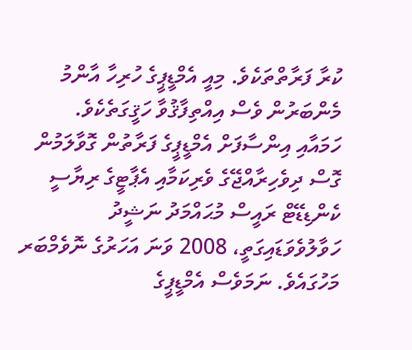ކުރާ ފަރާތްތަކެވެ. މިއީ އެމްޑީޕީގެ ހުރިހާ އާންމު މެންބަރުން ވެސް އިއްތިފާޤުވާ ހަޤީގަތެކެވެ.
ހަމައާއި އިންސާފަށް އެމްޑީޕީގެ ފަރާތުން ގޮވާލަމުން ގޮސް ދިވެހިރާއްޖޭގެ ވެރިކަމާއި އެޕާޓީގެ ރިޔާސީ ކެންޑިޑޭޓް ރައީސް މުޙައްމަދު ނަޝީދު ހަވާލުވެވަޑައިގަތީ، 2008 ވަނަ އަހަރުގެ ނޮވެމްބަރ މަހުގައެވެ. ނަމަވެސް އެމްޑީޕީގެ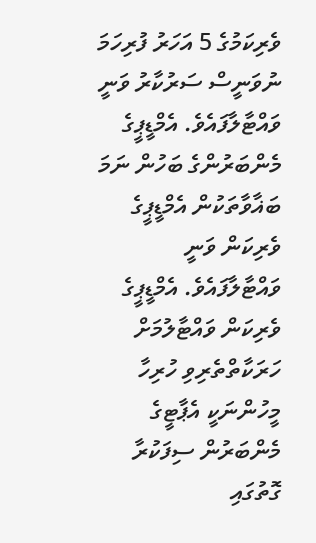ވެރިކަމުގެ 5 އަހަރު ފުރިހަމަ ނުވަނީސް ސަރުކާރު ވަނީ ވައްޓާލާފައެވެ. އެމްޑީޕީގެ މެންބަރުންގެ ބަހުން ނަމަ ބަޣާވާތަކުން އެމްޑީޕީގެ ވެރިކަން ވަނީ ވައްޓާލާފައެވެ. އެމްޑީޕީގެ ވެރިކަން ވައްޓާލުމަށް ހަރަކާތްތެރިވި ހުރިހާ މީހުންނަކީ އެޕާޓީގެ މެންބަރުން ސިފަކުރާ ގޮތުގައި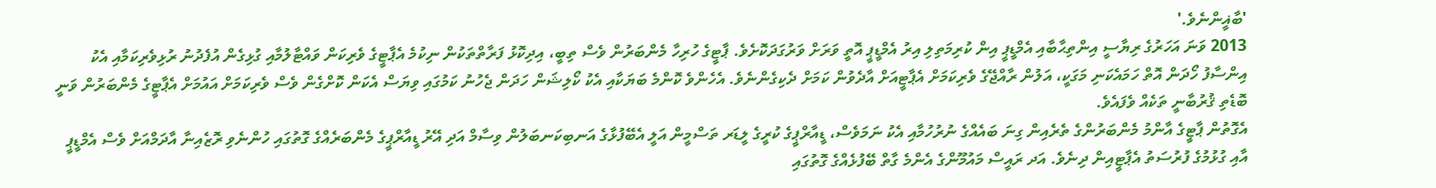'ބާޣީންނެވެ.'
2013 ވަނަ އަހަރުގެ ރިޔާސީ އިންތިޙާބާއި އެމްޑީޕީ އިން ކުރިމަތިލި އިރު އެމްޑީޕީ އޮތީ ވަރަށް ވަރުގަދަކޮށެވެ. ޕާޓީގެ ހުރިހާ މެންބަރުން ވެސް ތިބީ، އިދިކޮޅު ފަރާތްތަކުން ނިކުމެ އެޕާޓީގެ ވެރިކަން ވައްޓާލުމާއި ގުޅިގެން އުފެދުނު ރުޅިވެރިކަމާއި އެކު އިންސާފު ހޯދަން އޮތް ހަމައެކަނި މަގަކީ، އަލުން ރާއްޖޭގެ ވެރިކަމަށް އެޕާޓީއަށް އާދެވުން ކަމަށް ދެކިގެންނެވެ. އެހެންވެ ކޮންމެ ބަޔަކާއި އެކު ކޯލިޝަން ހަދަން ޖެހުނު ކަމުގައި ވިޔަސް އެކަން ކޮށްގެން ވެސް ވެރިކަމަށް އައުމަށް އެޕާޓީގެ މެންބަރުން ވަނީ ބޮޑެތި ޤުރުބާނީ ތަކެއް ވެފައެވެ.
އެގޮތުން ޕާޓީގެ އާންމު މެންބަރުންގެ ތެރެއިން ގިނަ ބައެއްގެ ނުރުހުމާއި އެކު ނަމަވެސް، ޑީއާރްޕީގެ ކުރީގެ ލީޑަރ ތަސްމީން އަލީ އެބޭފުޅާގެ އަނބިކަނބަލުން ވިސާމް އަދި އޭރު ޑީއާރްޕީގެ މެންބަރެއްގެ ގޮތުގައި ހުންނެވި ރޮޒެއިނާ އާދަމްއަށް ވެސް އެމްޑީޕީ އާއި ގުޅުމުގެ ފުރުސަތު އެޕާޓީއިން ދިނެވެ. އަދ ރައީސް މައުމޫންގެ އެންމެ ގާތް ބޭފުޅެއްގެ ގޮތުގައި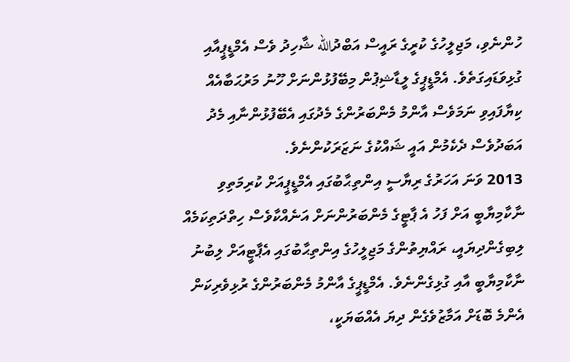ހުންނެވި، މަޖިލީހުގެ ކުރީގެ ރައީސް އަބްދުالله ޝާހިދު ވެސް އެމްޑީޕީއާއި ގުޅިވަޑައިގަތެވެ. އެމްޑީޕީގެ ލީޑާޝިޕުން މިބޭފުޅުންނަށް ހޫނު މަރުޙަބާއެއް ކިޔާފައިވި ނަމަވެސް އާންމު މެންބަރުންގެ މެދުގައި އެބޭފުޅުންނާއި މެދު އަބަދުވެސް ދެކެމުން އައީ ޝައްކުގެ ނަޒަރަކުންނެވެ.
2013 ވަނަ އަހަރުގެ ރިޔާސީ އިންތިޙާބުގައި އެމްޑީޕީއަށް ކުރިމަތިވި ނާކާމިޔާބީ އަށް ފަހު އެ ޕާޓީގެ މެންބަރުންނަށް އަނެއްކާވެސް ހިތްދަތިކަމެއް ލިބިގެންދިޔައީ، ރައްޔިތުންގެ މަޖިލީހުގެ އިންތިޙާބުގައި އެޕާޓީއަށް ލިބުނު ނާކާމިޔާބީ އާއި ގުޅިގެންނެވެ. އެމްޑީޕީގެ އާންމު މެންބަރުންގެ ރުޅިވެރިކަން އެންމެ ބޮޑަށް އަމާޒުވެގެން ދިޔަ އެއްބަޔަކީ،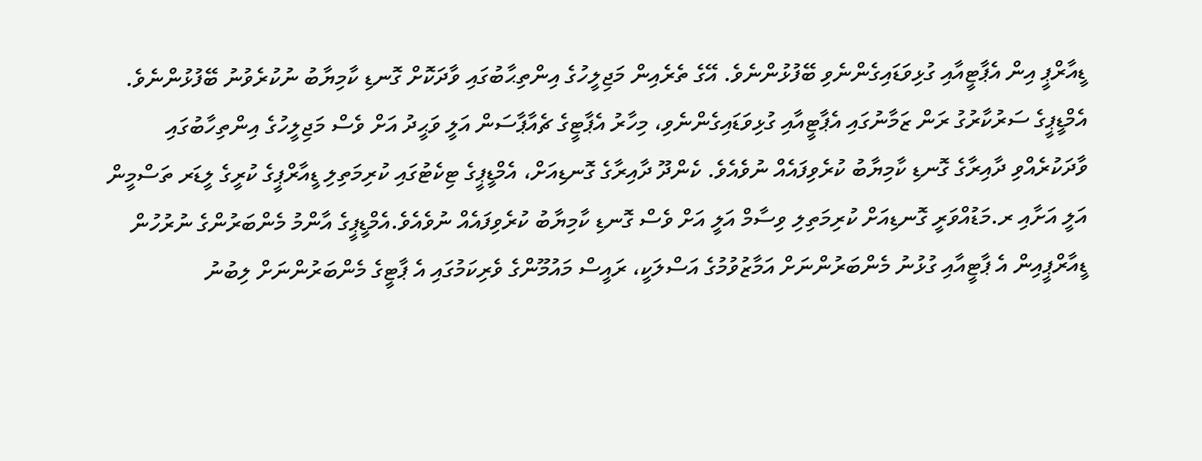ޑީއާރްޕީ އިން އެޕާޓީއާއި ގުޅިވަޑައިގެންނެވި ބޭފުޅުންނެވެ. އޭގެ ތެރެއިން މަޖިލީހުގެ އިންތިޙާބުގައި ވާދަކޮށް ގޮނޑި ކާމިޔާބު ނުކުރެވުނު ބޭފުޅުންނެވެ.
އެމްޑީޕީގެ ސަރުކާރުގު ރަން ޒަމާނުގައި އެޕާޓީއާއި ގުޅިވަޑައިގެންނެވި، މިހާރު އެޕާޓީގެ ޗެއާޕާސަން އަލީ ވަޙީދު އަށް ވެސް މަޖިލީހުގެ އިންތިހާބުގައި ވާދަކުރެއްވި ދާއިރާގެ ގޮނޑި ކާމިޔާބު ކުރެވިފައެއް ނުވެއެވެ. ކެންދޫ ދާއިރާގެ ގޮނޑިއަށް، އެމްޑީޕީގެ ޓިކެޓުގައި ކުރިމަތިލި ޑީއާރްޕީގެ ކުރީގެ ލީޑަރ ތަސްމީން އަލީ އަށާއި ރ.މަޑުއްވަރީ ގޮނޑިއަށް ކުރިމަތިލި ވިސާމް އަލީ އަށް ވެސް ގޮނޑި ކާމިޔާބު ކުރެވިފައެއް ނުވެއެވެ.އެމްޑީޕީގެ އާންމު މެންބަރުންގެ ނުރުހުން ޑީއާރްޕީއިން އެ ޕާޓީއާއި ގުޅުނު މެންބަރުންނަށް އަމާޒުވުމުގެ އަސްލަކީ، ރައީސް މައުމޫންގެ ވެރިކަމުގައި އެ ޕާޓީގެ މެންބަރުންނަށް ލިބުނު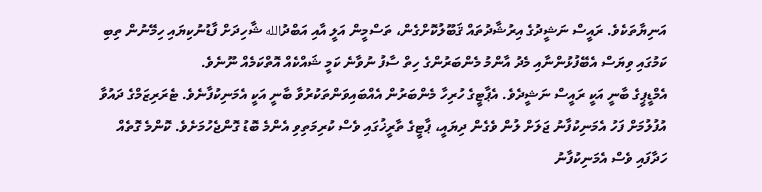އަނިޔާތަކެވެ. ރައީސް ނަޝީދުގެ އިރުޝާދުތައް ޤަބޫލުކޮށްގެން، ތަސްމީން އަލީ އާއި އަބްދުالله ޝާހިދަށް ފާޑުނުކިޔައި ހިމޭނުން ތިބި ކަމުގައި ވިޔަސް އެބޭފުޅުންނާއި މެދު އާންމު މެންބަރުންގެ ހިތް ސާފު ނުވާނެ ކަމީ ޝައްކެއް އޮތްކަމެއް ނޫނެވެ.
އެމްޑީޕީގެ ބާނީ އަކީ ރައީސް ނަޝީދެވެ. އެޕާޓީގެ ހުރިހާ މެންބަރުން އެއްބައިވަންތަކުރުވާ ބާނީ އަކީ އެމަނިކުފާނެވެ. ޓެރަރިޒަމްގެ ދައުވާ އުފުލުމަށް ފަހު އެމަނިކުފާނު ޖަލަށް ލުން ވެގެން ދިޔައީ، ޕާޓީގެ ތާރީޚުގައި ވެސް ކުރިމަތިވި އެންމެ ބޮޑު ގޮންޖެހުމަށެވެ. ކޮންމެ ގޮތެއް ހަދާފައި ވެސް އެމަނިކުފާނު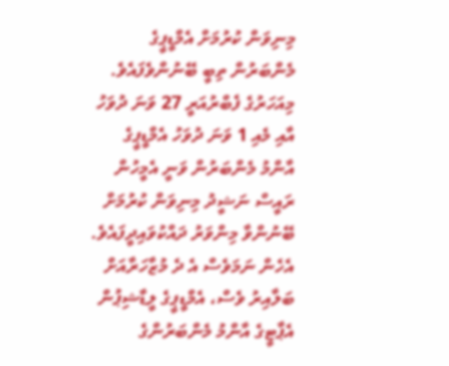މިނިވަން ކުރުމަށް އެމްޑީޕީގެ މެންބަރުން ތިބީ ބޭނުންވެފައެވެ. މިއަހަރުގެ ފެބްރުއަރީ 27 ވަނަ ދުވަހު އާއި މެއި 1 ވަނަ ދުވަހު އެމްޑީޕީގެ އާންމު މެންބަރުން ވަނީ އެމީހުން ރައީސް ނަޝީދު މިނިވަން ކުރުމަށް ބޭނުންވާ މިންވަރު ދައްކުވައިދީފައެވެ.
އެހެން ނަމަވެސް އެ ދެ މުޒާހަރާއަށް ބަލާއިރު ވެސް، އެމްޑީޕީގެ ލީޑާޝިޕުން އެޕާޓީގެ އާންމު މެންބަރުންގެ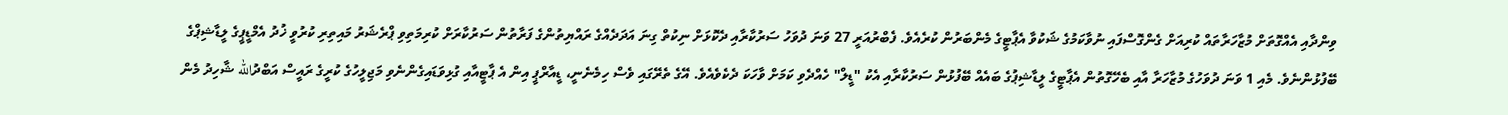ވިންދާއި އެއްގޮތަށް މުޒާހަރާތައް ކުރިއަށް ގެންގޮސްފައި ނުވާކަމުގެ ޝަކުވާ އެޕާޓީގެ މެންބަރުން ކުރެއެވެ. ފެބްރުއަރީ 27 ވަނަ ދުވަހު ސަރުކާރާއި ދެކޮޅަށް ނިކުތް ގިނަ އަދަދެއްގެ ރައްޔިތުންގެ ފަރާތުން ސަރުކާރަށް ކުރިމަތިވި ޕްރެޝަރު މައިތިރި ކުރުވީ ޚުދު އެމްޑީޕީގެ ލީޑާޝިޕްގެ ބޭފުޅުންނެވެ. މެއި 1 ވަނަ ދުވަހުގެ މުޒާހަރާ އާއި ބެހޭގޮތުން އެޕާޓީގެ ލީޑާޝިޕުގެ ބައެއް ބޭފުޅުން ސަރުކާރާއި އެކު "ޑީލް" ހެއްދެވި ކަމަށް ވާހަކަ ދެކެވެއެވެ. އޭގެ ތެރޭގައި ވެސް ހިމެނެނީ، ޑީއާރްޕީ އިން އެ ޕާޓީއާއި ގުޅިވަޑައިގެންނެވި މަޖިލީހުގެ ކުރީގެ ރައީސް އަބްދުالله ޝާހިދު މެން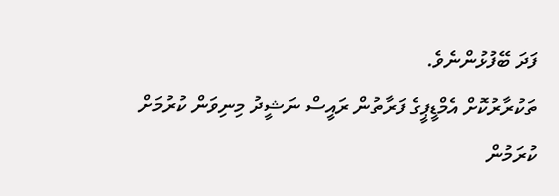ފަދަ ބޭފުޅުންނެވެ.
ތަކުރާރުކޮށް އެމްޑީޕީގެ ފަރާތުން ރައީސް ނަޝީދު މިނިވަން ކުރުމަށް ކުރަމުން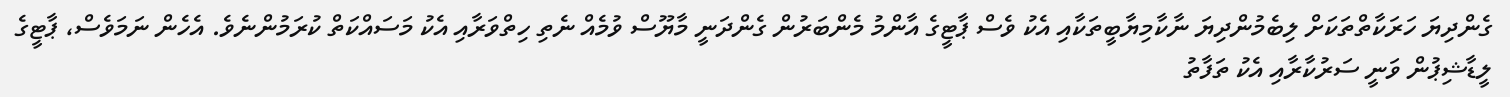ގެންދިޔަ ހަރަކާތްތަކަށް ލިބެމުންދިޔަ ނާކާމިޔާބީތަކާއި އެކު ވެސް ޕާޓީގެ އާންމު މެންބަރުން ގެންދަނީ މާޔޫސް ވުމެއް ނެތި ހިތްވަރާއި އެކު މަސައްކަތް ކުރަމުންނެވެ. އެހެން ނަމަވެސް، ޕާޓީގެ ލީޑާޝިޕުން ވަނީ ސަރުކާރާއި އެކު ތަފާތު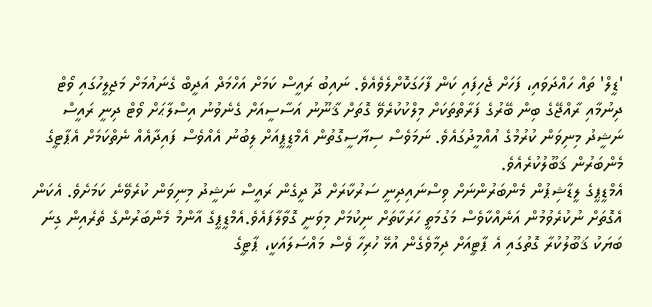'ޑީލް' ތައް ހައްދަވައި، ފަހަށް ޖެހިފައި ކަން ފާހަގަކޮށްލެވެއެވެ. ނައިބު ރައީސް ކަމަށް އަހްމަދް އަދީބް ގެނައުމަށް މަޖިލީހުގައި ވޯޓް ދިނުމާއި ރާއްޖޭގެ ބިން ބޭރުގެ ފަރާތްތަކަށް މިލްކުކުރެވޭ ގޮތަށް ޤާނޫނު އަސާސީއަށް ގެނެވުނު އިސްލާޙަށް ވޯޓް ދިނީ ރައީސް ނަޝީދު މިނިވަން ކުރުމުގެ އުއްމީދުގައެވެ. ނަމަވެސް ސިޔާސީގޮތުން އެމްޑީޕީއަށް ލިބުނު އެއްވެސް ފައިދާއެއް ނެތްކަމަށް އެޕާޓީގެ މެންބަރުން ޤަބޫލުކުރެއެވެ.
އެމްޑީޕީގެ ލީޑާޝިޕުން މެންބަރުންނަށް ވިސްނައިދިނީ ސަރުކާރަށް ދޫ ދީގެން ރައީސް ނަޝީދު މިނިވަން ކުރެވޭނެ ކަމަށެވެ. އެކަން އެގޮތަށް ނުކުރެވުމުން އަނެއްކާވެސް މަގުމަތީ ހަރަކާތަށް ނިކުމަށް މިވަނީ ގޮވާލާފައެވެ.އެމްޑީޕީގެ އާންމު މެންބަރުންގެ ތެރެއިން ގިނަ ބަޔަކު ޤަބޫލުކުރާ ގޮތުގައި އެ ޕާޓީއަށް ދިމާވެގެން އުޅޭ ހުރިހާ ވެސް މައްސަލައަކީ، ޕާޓީގެ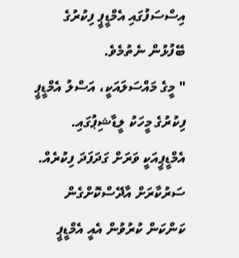އިސްސަފުގައި އެމްޑީޕީ ފިކުރުގެ ބޭފުޅުން ނެތުމެވެ.
" މީގެ މައްސަލައަކީ، އަސްލު އެމްޑީޕީ ފިކުރުގެ މީހަކު ލީޑާޝިޕުގައި. އެމްޑީޕީއަކީ ވަރަށް ގަދަފަދަ ފިކުރެއް. ސަރުކާރަށް އާދޭސްކޮށްގެން ކަންކަން ކުރުވުން އެއީ އެމްޑީޕީ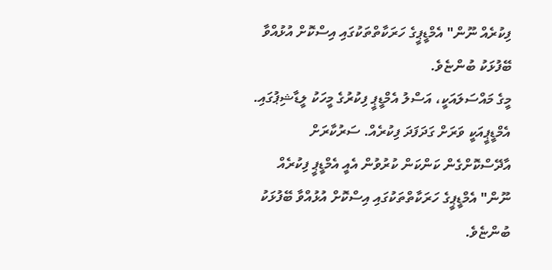ފިކުރެއް ނޫން" އެމްޑީޕީގެ ހަރަކާތްތަކުގައި އިސްކޮށް އުޅުއްވާ ބޭފުޅަކު ބުންޏެވެ.
މީގެ މައްސަލައަކީ، އަސްލު އެމްޑީޕީ ފިކުރުގެ މީހަކު ލީޑާޝިޕުގައި. އެމްޑީޕީއަކީ ވަރަށް ގަދަފަދަ ފިކުރެއް. ސަރުކާރަށް އާދޭސްކޮށްގެން ކަންކަން ކުރުވުން އެއީ އެމްޑީޕީ ފިކުރެއް ނޫން" އެމްޑީޕީގެ ހަރަކާތްތަކުގައި އިސްކޮށް އުޅުއްވާ ބޭފުޅަކު ބުންޏެވެ.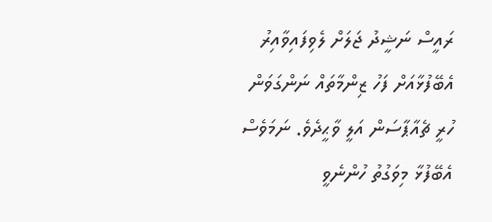ރައީސް ނަޝީދު ޖަލަށް ލެވިފައިވާއިރު އެބޭފުޅާއަށް ފަހު ޒިންމާތައް ނަންގަވަން ހުރީ ޗެއާޕާސަން އަލީ ވާޙީދެވެ. ނަމަވެސް އެބޭފުޅާ މިވަގުތު ހުންނެވީ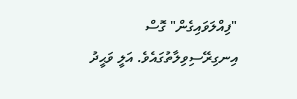"ފިއްލަވައިގެން" ގޮސް އިނގިރޭސިވިލާތުގައެވެ. އަލީ ވަޙީދު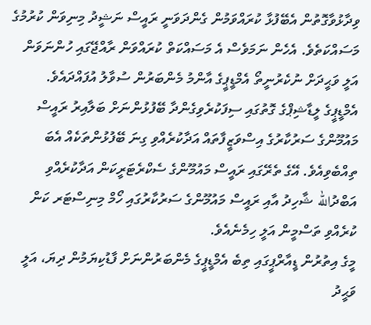ވިދާޅުވާގޮތުން އެބޭފުޅާ ކުރައްވަމުން ގެންދަވަނީ ރައީސް ނަޝީދު މިނިވަން ކުރުމުގެ މަސައްކަތެވެ. އެހެން ނަމަވެސް އެ މަސައްކަތް ކުރައްވަން ރާއްޖޭގައި ހުންނަވަން އަލީ ވަޙީދަށް ނުކެރުނީތޯ އެމްޑީޕީގެ އާންމު މެންބަރުން ސުވާލު އުފައްދައެވެ.
އެމްޑީޕީގެ ލީޑާޝިޕްގެ ގޮތުގައި ސިފަކުރެވިގެންދާ ބޭފުޅުންނަށް ބަލާއިރު ރައީސް މައުމޫންގެ ސަރުކާރުގެ އިސްވަޒީފާތައް އަދާކުރެއްވި ގިނަ ބޭފުޅުންތަކެއް އެބަ ތިއްބެވިއެވެ. އޭގެ ތެރޭގައި ރައީސް މައުމޫންގެ ސެކްރެޓަރީކަން އަދާކުރެއްވި އަބްދުالله ޝާހިދު އާއި ރައީސް މައުމޫންގެ ސަރުކާރުގައި ހޯމް މިނިސްޓަރ ކަން ކުރެއްވި ތަސްމީން އަލީ ހިމެނެއެވެ.
މީގެ އިތުރުން ޑީއާރްޕީގައި ތިބެ އެމްޑީޕީގެ މެންބަރުންނަށް ފާޑުކިޔަމުން ދިޔަ، އަލީ ވަޙީދު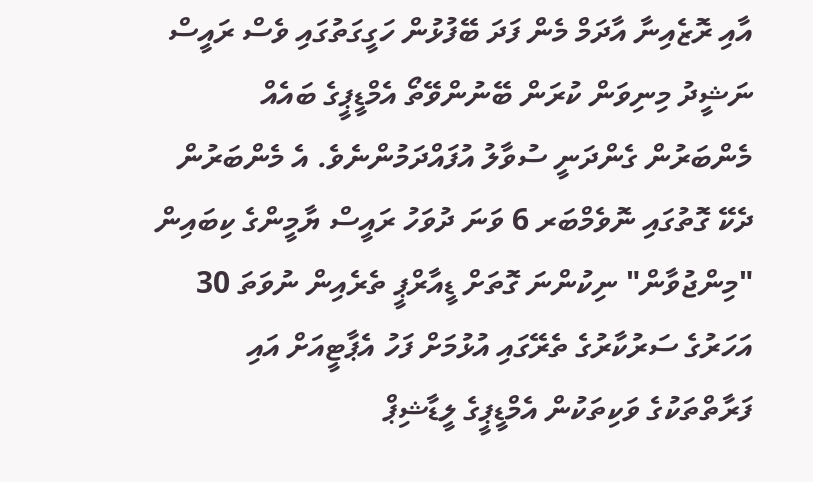އާއި ރޮޒެއިނާ އާދަމް މެން ފަދަ ބޭފުޅުން ހަގީގަތުގައި ވެސް ރައީސް ނަޝީދު މިނިވަން ކުރަން ބޭނުންވޭތޯ އެމްޑީޕީގެ ބައެއް މެންބަރުން ގެންދަނީ ސުވާލު އުފައްދަމުންނެވެ. އެ މެންބަރުން ދެކޭ ގޮތުގައި ނޮވެމްބަރ 6 ވަނަ ދުވަހު ރައީސް ޔާމީންގެ ކިބައިން "މިންޖުވާން" ނިކުންނަ ގޮތަށް ޑީއާރްޕީ ތެރެއިން ނުވަތަ 30 އަހަރުގެ ސަރުކާރުގެ ތެރޭގައި އުޅުމަށް ފަހު އެޕާޓީއަށް އައި ފަރާތްތަކުގެ ވަކިތަކުން އެމްޑީޕީގެ ލީޑާޝިޕް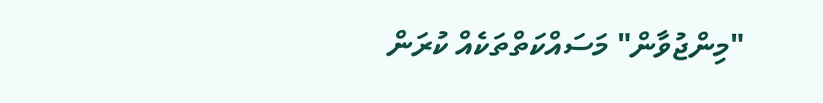"މިންޖުވާން" މަސައްކަތްތަކެއް ކުރަން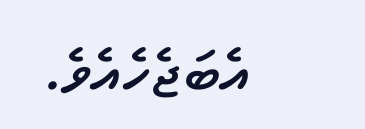އެބަޖެހެއެވެ.